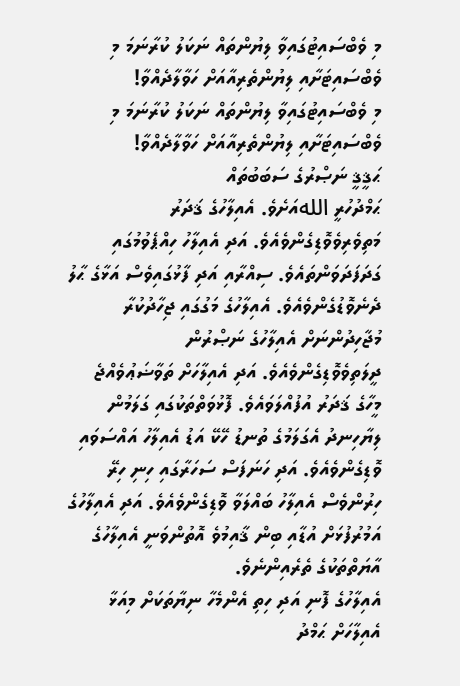މި ވެބްސައިޓުގައިވާ ލިޔުންތައް ނަކަލު ކުރާނަމަ މި ވެބްސައިޓަށާއި ލިޔުންތެރިއާއަށް ހަވާލާދެއްވާ!
މި ވެބްސައިޓުގައިވާ ލިޔުންތައް ނަކަލު ކުރާނަމަ މި ވެބްސައިޓަށާއި ލިޔުންތެރިއާއަށް ހަވާލާދެއްވާ!
ޙަޤީޤީ ނަޞްރުގެ ސަބަބުތައް
ޙަމްދުހުރީ اللهއަށެވެ. އެއިލާހުގެ ޤަދަރު މަތިވެރިވެވޮޑިގެންވެއެވެ. އަދި އެއިލާހު ހިއްޕެވުމުގައި ގަދަފަދަވަންތައެވެ. ސިއްރާއި އަދި ފާޅުގައިވެސް އަޅާގެ ޙާލު ދެނެވޮޑުގެންވެއެވެ. އެއިލާހުގެ މަގުގައި ޖިހާދުކުރާ މުޖާހިދުންނަށް އެއިލާހުގެ ނަޞްރުން ދީލަތިވެވޮޑިގެންވެއެވެ. އަދި އެއިލާހަށް ތަވާޟަޢުވެއްޖެ މީހާގެ ޤަދަރު އުފުއްލަވައެވެ. ފޮޅުވަތްތަކުގައި ގަލަމުން ލިޔާހިނދު އެގަލަމުގެ ތުނޑު ހޭކޭ އަޑު އެއިލާހު އައްސަވައި ވޮޑިގެންވެއެވެ. އަދި ހަނަފަސް ސަހަރާގައި ހިނި ހިރޭ ހިރުންވެސް އެއިލާހު ބައްލަވާ ވޮޑިގެންވެއެވެ. އަދި އެއިލާހުގެ އަމުރުފުޅަށް އުޑާއި ބިން ޤާއިމުވެ އޮތުންވަނީ އެއިލާހުގެ އާޔަތްތަކުގެ ތެރެއިންނެވެ.
އެއިލާހުގެ ފޮނި އަދި ހިތި އެންމެހާ ނިޔާތަކަށް މިއަޅާ އެއިލާހަށް ޙަމްދު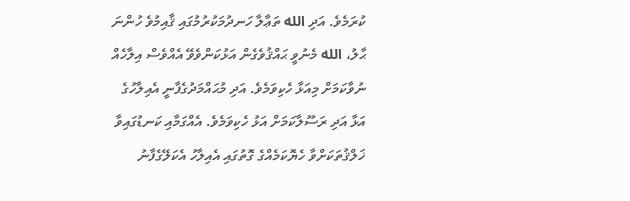ކުރަމެވެ. އަދި الله ތަޢާލާ ހަނދުމަކުރުމުގައި ޤާއިމުވެ ހުންނަ ޙާލު، الله މެނުވީ ޙައްޤުވެގެން އަޅުކަންވެވޭ އެއްވެސް އިލާހެއް ނުވާކަމަށް މިއަޅާ ހެކިވަމެވެ. އަދި މުޙައްމަދުގެފާނީ އެއިލާހުގެ އަޅާ އަދި ރަސޫލާކަމަށް އަޅު ހެކިވަމެވެ. އެއްގަމާއި ކަނޑުގައިވާ ޚަލްޤުތަކަށްވާ ހެޔޮކަމެއްގެ ގޮތުގައި އެއިލާހު އެކަލޭގެފާނު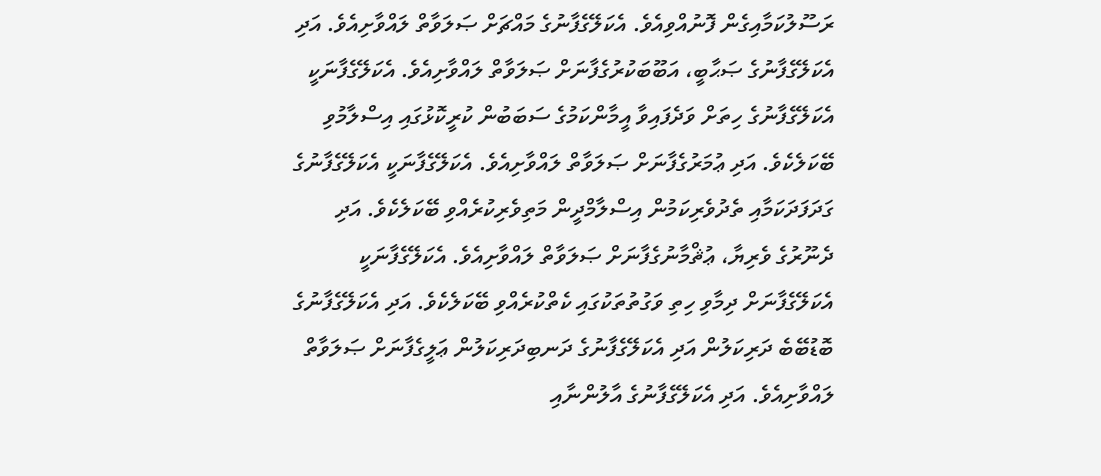ރަސޫލުކަމާއިގެން ފޮނުއްވިއެވެ. އެކަލޭގެފާނުގެ މައްޗަށް ޞަލަވާތް ލައްވާށިއެވެ. އަދި އެކަލޭގެފާނުގެ ޞަޙާބީ، އަބޫބަކުރުގެފާނަށް ޞަލަވާތް ލައްވާށިއެވެ. އެކަލޭގެފާނަކީ އެކަލޭގެފާނުގެ ހިތަށް ވަދެފައިވާ އީމާންކަމުގެ ސަބަބުން ކުރީކޮޅުގައި އިސްލާމުވި ބޭކަލެކެވެ. އަދި ޢުމަރުގެފާނަށް ޞަލަވާތް ލައްވާށިއެވެ. އެކަލޭގެފާނަކީ އެކަލޭގެފާނުގެ ގަދަފަދަކަމާއި ތެދުވެރިކަމުން އިސްލާމްދީން މަތިވެރިކުރެއްވި ބޭކަލެކެވެ. އަދި ދެނޫރުގެ ވެރިޔާ، ޢުޘްމާނުގެފާނަށް ޞަލަވާތް ލައްވާށިއެވެ. އެކަލޭގެފާނަކީ އެކަލޭގެފާނަށް ދިމާވި ހިތި ވަގުތުތަކުގައި ކެތްކުރެއްވި ބޭކަލެކެވެ. އަދި އެކަލޭގެފާނުގެ ބޮޑުބޭބެ ދަރިކަލުން އަދި އެކަލޭގެފާނުގެ ދަނބިދަރިކަލުން ޢަލީގެފާނަށް ޞަލަވާތް ލައްވާށިއެވެ. އަދި އެކަލޭގެފާނުގެ އާލުންނާއި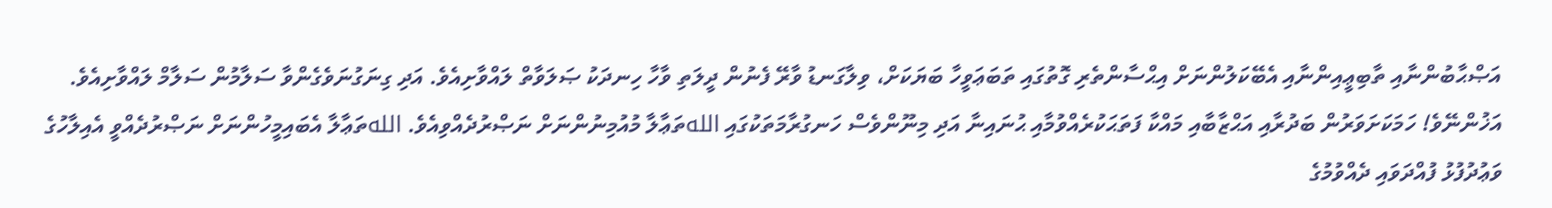އަޞްޙާބުންނާއި ތާބިޢީއިންނާއި އެބޭކަލުންނަށް އިޙްސާންތެރި ގޮތުގައި ތަބަޢަވީހާ ބަޔަކަށް، ވިލާގަނޑު ވާރޭ ފެނުން ދީލަތި ވާހާ ހިނދަކު ޞަލަވާތް ލައްވާށިއެވެ. އަދި ގިނަގުނަވެގެންވާ ސަލާމުން ސަލާމް ލައްވާށިއެވެ.
އަޚުންނޭވެ! ހަމަކަށަވަރުން ބަދުރާއި އަޙްޒާބާއި މައްކާ ފަތަޙަކުރެއްވުމާއި ޙުނައިނާ އަދި މިނޫންވެސް ހަނގުރާމަތަކުގައި اللهތަޢާލާ މުއުމިނުންނަށް ނަޞްރުދެއްވިއެވެ. اللهތަޢާލާ އެބައިމީހުންނަށް ނަޞްރުދެއްވީ އެއިލާހުގެ ވަޢުދުފުޅު ފުއްދަވައި ދެއްވުމުގެ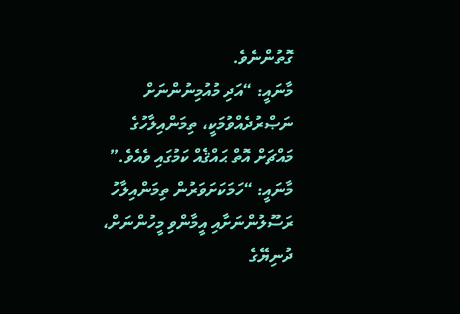ގޮތުންނެވެ.
މާނައީ: “އަދި މުއުމިނުންނަށް ނަޞްރުދެއްވުމަކީ، ތިމަންއިލާހުގެ މައްޗަށް އޮތް ޙައްޤެއް ކަމުގައި ވެއެވެ.”
މާނައީ: “ހަމަކަށަވަރުން ތިމަންއިލާހު ރަސޫލުންނަށާއި އީމާންވި މީހުންނަށް، ދުނިޔޭގެ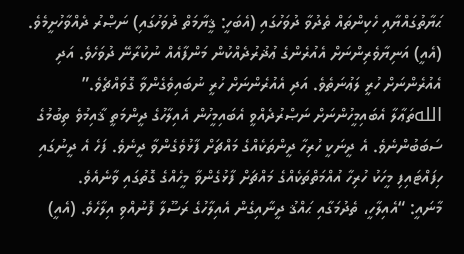ޙަޔާތުގައްޔާއި ހެކިންތައް ތެދުވާ ދުވަހުގައި (އެބަހީ: ޤީޔާމަތް ދުވަހުގައި) ނަޞްރު ދެއްވާހުށީމެވެ. (އެއީ) އަނިޔާވެރިންނަށް އެއުރެންގެ ޢުޛުރުދެއްކުން މަންފާއެއް ނުކުރާނޭ ދުވަހެވެ. އަދި އެއުރެންނަށް ހުރީ ލަޢުނަތެވެ. އަދި އެއުރެންނަށް ހުރީ ނުބައިވެގެންވާ ގޮވައްޗެވެ.”
اللهތަޢާލާ އެބައިމީހުންނަށް ނަޞްރުދެއްވީ އެބައިމީހުން އެއިލާހުގެ ދީންމަތީ ޤާއިމުވެ ތިބުމުގެ ސަބަބުންނެވެ. އެ ދީނަކީ ހުރިހާ ދީންތަކެއްގެ މައްޗަށް ފާޅުވެގެންވާ ދީނެވެ. ފަހެ އެ ދީނުގައި ހިފައްޓައިފި މީހަކު ހުރިހާ އުއްމަތްތަކެއްގެ މައްޗަށް ފާޅުގެންވާ މީހެއްގެ ގޮތުގައި ވާނެއެވެ.
މާނައީ: “އެއިލާހީ، ތެދުމަގާއި ޙައްޤު ދީނާއިގެން އެއިލާހުގެ ރަސޫލާ ފޮނުއްވި އިލާހެވެ. (އެއީ)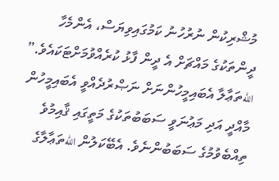މުޝްރިކުން ނުރުހުނު ކަމުގައިވިޔަސް، އެންމެހާ ދީންތަކުގެ މައްޗަށް އެ ދީން ފާޅު ކުރެއްވުމަށްޓަކައެވެ.”
اللهތަޢާލާ އެބައިމީހުންނަށް ނަޞްރުދެއްވީ އެބައިމީހުން މާއްދީ އަދި މަޢުނަވީ ސަބަބުތަކުގެ މަތީގައި ޤާއިމުވެ ތިއްބެވުމުގެ ސަބަބުންނެވެ. އެބޭކަލުން اللهތަޢާލާގެ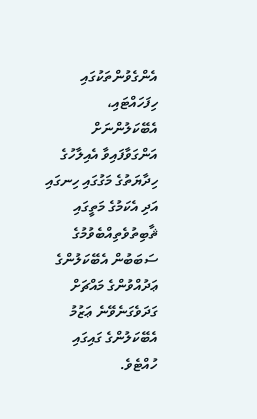އެންގެވުންތަކުގައި ހިފަހައްޓައި، އެބޭކަލުންނަށް އަންގަވާފައިވާ އެއިލާހުގެ ހިދާޔަތުގެ މަގުގައި ހިނގައި އަދި އެކަމުގެ މަތީގައި ޘާބިތުވެތިއްބެވުމުގެ ސަބަބުން އެބޭކަލުންގެ ޢަދުއްވުންގެ މައްޗަށް ގަދަވެގަނެވޭނެ ޢަޒުމު އެބޭކަލުންގެ ގައިގައި ހުއްޓެވެ.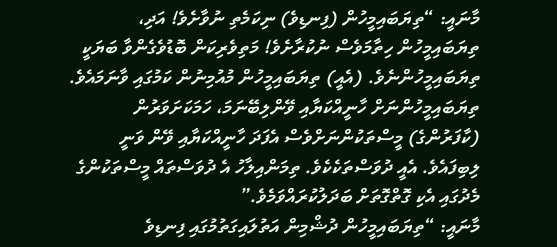މާނައީ: “ތިޔަބައިމީހުން (ފިނޑިވެ) ނިކަމެތި ނުވާށެވެ! އަދި، ތިޔަބައިމީހުން ހިތާމަވެސް ނުކުރާށެވެ! މަތިވެރިކަން ބޮޑުވެގެންވާ ބަޔަކީ ތިޔަބައިމީހުންނެވެ. (އެއީ) ތިޔަބައިމީހުން މުއުމިނުން ކަމުގައި ވާނަމައެވެ. ތިޔަބައިމީހުންނަށް ހާނީއްކަޔާއި ވޭންލިބޭނަމަ، ހަމަކަށަވަރުން (ކާފަރުންގެ) މީސްތަކުންނަށްވެސް އެފަދަ ހާނީއްކަޔާއި ވޭން ވަނީ ލިބިފައެވެ. އެއީ ދުވަސްތަކެކެވެ. ތިމަންއިލާހު އެ ދުވަސްތައް މީސްތަކުންގެ މެދުގައި އެކި ގޮތްގޮތަށް ބަދަލުކުރައްވަމެވެ.”
މާނައީ: “ތިޔަބައިމީހުން ދުޝްމިން އަތުލައިގަތުމުގައި ފިނޑިވެ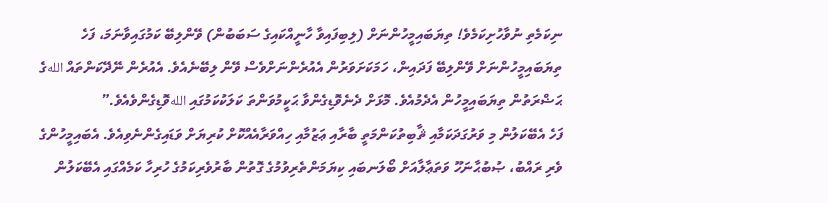ނިކަމެތި ނުވާހުށިކަމެވެ! ތިޔަބައިމީހުންނަށް (ލިބިފައިވާ ހާނީއްކައިގެ ސަބަބުން) ވޭންލިބޭ ކަމުގައިވާނަމަ، ފަހެ ތިޔަބައިމީހުންނަށް ވޭންލިބޭ ފަދައިން، ހަމަކަށަވަރުން އެއުރެންނަށްވެސް ވޭން ލިބޭނެއެވެ. އެއުރެން ނޭދޭކަންތައް اللهގެ ޙަޟްރަތުން ތިޔަބައިމީހުން އެދެމުއެވެ. މޮޅަށް ދެނެވޮޑިގެންވާ ޙަކީމުވަންތަ ކަލަކުކަމުގައި اللهވޮޑިގެންވެއެވެ.”
ފަހެ އެބޭކަލުން މި ވަރުގަދަކަމާއި ޘާބިތުކަންމަތީ ބާރާއި ޢަޒުމާއި ހިއްވަރާއެއްކޮށް ކުރިޔަށް ވަޑައިގެންނެވިއެވެ. އެބައިމީހުންގެ ވެރި ރައްބު، ޞުބުޙާނަހޫ ވަތަޢާލާއަށް ބޯލަނބައި ކިޔަމަންތެރިވުމުގެ ގޮތުން ބާރުވެރިކަމުގެ ހުރިހާ ކަމެއްގައި އެބޭކަލުން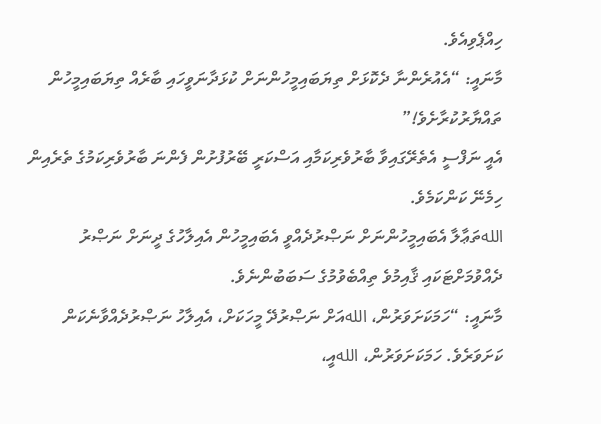ހިއްޕެވިއެވެ.
މާނައީ: “އެއުރެންނާ ދެކޮޅަށް ތިޔަބައިމީހުންނަށް ކުޅަދާނަވީހައި ބާރެއް ތިޔަބައިމީހުން ތައްޔާރުކުރާށެވެ!”
އެއީ ނަފްސީ އެތެރޭގައިވާ ބާރުވެރިކަމާއި އަސްކަރީ ބޭރުފުށުން ފެންނަ ބާރުވެރިކަމުގެ ތެރެއިން ހިމެނޭ ކަންކަމެވެ.
اللهތަޢާލާ އެބައިމީހުންނަށް ނަޞްރުދެއްވީ އެބައިމީހުން އެއިލާހުގެ ދީނަށް ނަޞްރު ދެއްވުމަށްޓަކައި ޤާއިމުވެ ތިއްބެވުމުގެ ސަބަބުންނެވެ.
މާނައީ: “ހަމަކަށަވަރުން، اللهއަށް ނަޞްރުދޭ މީހަކަށް، އެއިލާހު ނަޞްރުދެއްވާނެކަން ކަށަވަރެވެ. ހަމަކަށަވަރުން، اللهއީ،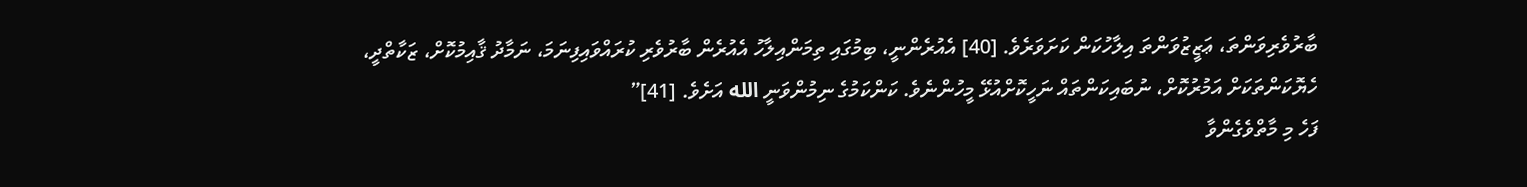ބާރުވެރިވަންތަ، ޢަޒީޒުވަންތަ އިލާހުކަން ކަށަވަރެވެ. [40] އެއުރެންނީ، ބިމުގައި ތިމަންއިލާހު އެއުރެން ބާރުވެރި ކުރައްވައިފިނަމަ، ނަމާދު ޤާއިމުކޮށް، ޒަކާތްދީ، ހެޔޮކަންތަކަށް އަމުރުކޮށް، ނުބައިކަންތައް ނަހީކޮށްއުޅޭ މީހުންނެވެ. ކަންކަމުގެ ނިމުންވަނީ الله އަށެވެ. [41]”
ފަހެ މި މާތްވެގެންވާ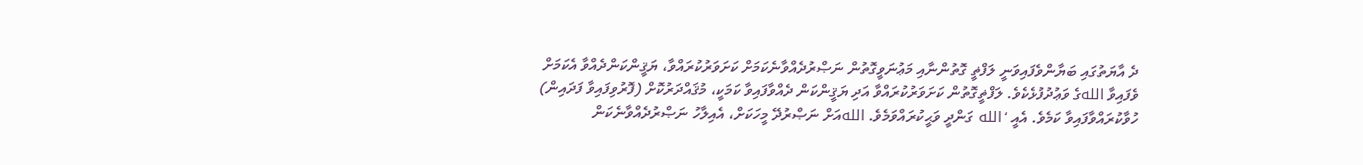ދެ އާޔަތުގައި ބަޔާންވެފައިވަނީ ލަފްޡީ ގޮތުންނާއި މަޢުނަވީގޮތުން ނަޞްރުދެއްވާނެކަމަށް ކަށަވަރުކުރައްވާ، ޔަޤީންކަންދެއްވާ އެކަމަށް ވެފައިވާ اللهގެ ވަޢުދުފުޅެކެވެ. ލަފްޡީގޮތުން ކަށަވަރުކުރައްވާ އަދި ޔަޤީންކަން ދެއްވާފައިވާ ކަމަކީ، މުޤައްދަރުކޮށް (ފޮރުވިފައިވާ ފަދައިން) ހުވާކުރައްވާފައިވާ ކަމެވެ. އެއީ ‘الله ގަންދީ ވަޙީކުރައްވަމެވެ. اللهއަށް ނަޞްރުދޭ މީހަކަށް، އެއިލާހު ނަޞްރުދެއްވާނެކަން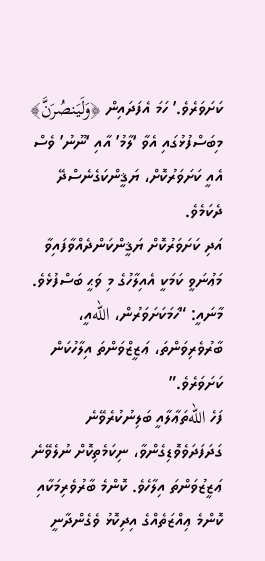ކަށަވަރެވެ.’ ހަމަ އެފަދައިން ﴿وَلَيَنصُرَنَّ﴾ މިބަސްފުޅުގައި އެވާ ‘ލާމު’ އާއި ‘ނޫނު’ ވެސް އެއީ ކަށަވަރުކޮށް، ޔަޤީންކަގެނެސްދޭ ދެކަމެވެ.
އަދި ކަށަވަރުކޮށް ޔަޤީންކަންދެއްވާފައިވާ މަޢުނަވީ ކަމަކީ އެއިލާހުގެ މި ވަޙީ ބަސްފުޅެވެ.
މާނައީ: “ހަމަކަށަވަރުން، اللهއީ، ބާރުވެރިވަންތަ، ޢަޒީޒްވަންތަ އިލާހުކަން ކަށަވަރެވެ.”
ފަހެ اللهތަޢާލާއީ ބަލިނުކުރެވޭނެ ގަދަފަދަވެވޮޑިގެންވާ، ނިކަމެތިކޮށް ނުލެވޭނެ ޢަޒީޒުވަންތަ އިލާހެވެ. ކޮންމެ ބާރުވެރިމަކާއި ކޮންމެ ޢިއްޒަތެއްގެ އިދިކޮޅު ވެގެންދާނީ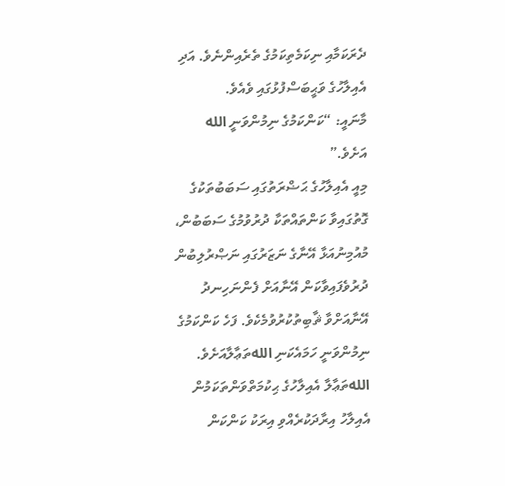ދެރަކަމާއި ނިކަމެތިކަމުގެ ތެރެއިންނެވެ. އަދި އެއިލާހުގެ ވަޙީބަސްފުޅުގައި ވެއެވެ.
މާނައީ: “ކަންކަމުގެ ނިމުންވަނީ الله އަށެވެ.”
މިއީ އެއިލާހުގެ ޙަޟްރަތުގައި ސަބަބުތަކުގެ ގޮތުގައިވާ ކަންތައްތަކާ ދުރުވުމުގެ ސަބަބުން، މުއުމިނުއަޅާ އޭނާގެ ނަޒަރުގައި ނަޞްރުލިބުން ދުރުވެފައިވާކަން އޭނާއަށް ފެންނަހިނދު އޭނާއަށްވާ ޘާބިތުކުރުވުމެކެވެ. ފަހެ ކަންކަމުގެ ނިމުންވަނީ ހަމައެކަނި اللهތަޢާލާއަށެވެ. اللهތަޢާލާ އެއިލާހުގެ ޙިކުމަތްވަންތަކަމުން އެއިލާހު އިރާދަކުރެއްވި އިރަކު ކަންކަން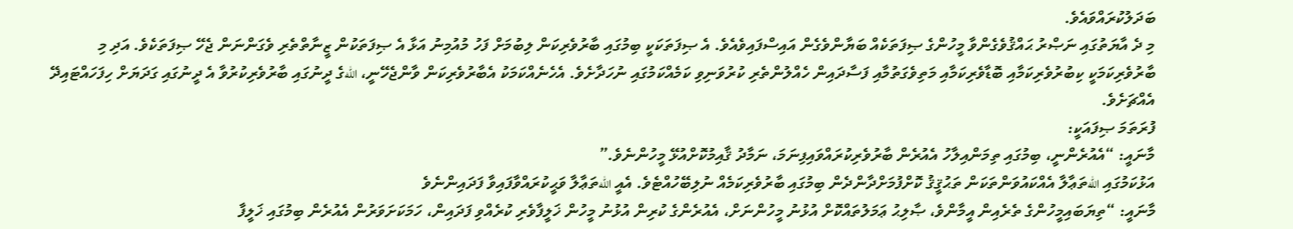ބަދަލުކުރައްވައެވެ.
މި ދެ އާޔަތުގައި ނަޞްރު ޙައްޤުވެގެންވާ މީހުންގެ ޞިފަތަކެއް ބަޔާންވެގެން އައިސްފައިވެއެވެ. އެ ޞިފަތަކަކީ ބިމުގައި ބާރުވެރިކަން ލިބުމަށް ފަހު މުއުމިނު އަޅާ އެ ޞިފަތަކުން ޒީނާތްތެރި ވެގަންނަން ޖެހޭ ޞިފަތަކެވެ. އަދި މި ބާރުވެރިކަމަކީ ކިބުރުވެރިކަމާއި ބޮޑާވެރިކަމާއި މަތިވެގަތުމާއި ފަސާދައިން ހެއްލުންތެރި ކުރުވަނިވި ކަމެއްކަމުގައި ނުހަދާށެވެ. އެހެނެއްކަމަކު އެބާރުވެރިކަން ވާންޖެހޭނީ، اللهގެ ދީނުގައި ބާރުވެރިކުރުވާ އެ ދީނުގައި ގަދަޔަށް ހިފަހައްޓައިދޭ އެއްޗަށެވެ.
ފުރަތަމަ ޞިފައަކީ:
މާނައީ: “އެއުރެންނީ، ބިމުގައި ތިމަންއިލާހު އެއުރެން ބާރުވެރިކުރައްވައިފިނަމަ، ނަމާދު ޤާއިމުކޮށްއުޅޭ މީހުންނެވެ.”
އަޅުކަމުގައި اللهތަޢާލާ އެއްކައުވަންތަކަން ތަޙުޤީޤު ކޮށްފުމަށްދާންދެން ބިމުގައި ބާރުވެރިކަމެއް ނުލިބޭހުއްޓެވެ. އެއީ اللهތަޢާލާ ވަޙީކުރައްވާފައިވާ ފަދައިންނެވެ
މާނައީ: “ތިޔަބައިމީހުންގެ ތެރެއިން އީމާންވެ، ޞާލިޙު ޢަމަލުތައްކޮށް އުޅުނު މީހުންނަށް، އެއުރެންގެ ކުރިން އުޅުނު މީހުން ޚަލީފާވެރި ކުރެއްވި ފަދައިން، ހަމަކަށަވަރުން އެއުރެން ބިމުގައި ޚަލީފާ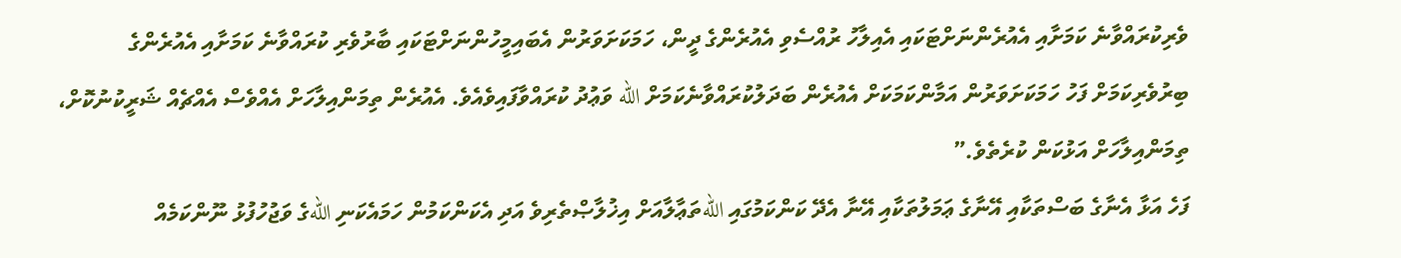ވެރިކުރައްވާނެ ކަމަށާއި އެއުރެންނަށްޓަކައި އެއިލާހު ރުއްސެވި އެއުރެންގެ ދީން، ހަމަކަށަވަރުން އެބައިމީހުންނަށްޓަކައި ބާރުވެރި ކުރައްވާނެ ކަމަށާއި އެއުރެންގެ ބިރުވެރިކަމަށް ފަހު ހަމަކަށަވަރުން އަމާންކަމަކަށް އެއުރެން ބަދަލުކުރައްވާނެކަމަށް الله ވަޢުދު ކުރައްވާފައިވެއެވެ. އެއުރެން ތިމަންއިލާހަށް އެއްވެސް އެއްޗެއް ޝަރީކުނުކޮށް، ތިމަންއިލާހަށް އަޅުކަން ކުރެތެވެ.”
ފަހެ އަޅާ އެނާގެ ބަސްތަކާއި އޭނާގެ ޢަމަލުތަކާއި އޭނާ އެދޭ ކަންކަމުގައި اللهތަޢާލާއަށް އިޚުލާޞްތެރިވެ އަދި އެކަންކަމުން ހަމައެކަނި اللهގެ ވަޖުހުފުޅު ނޫންކަމެއް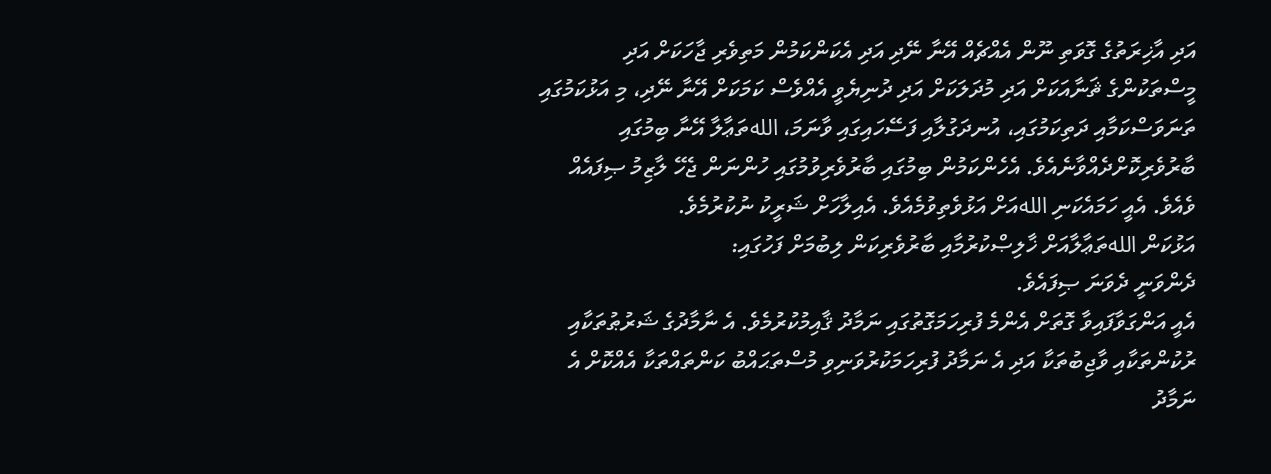އަދި އާޚިރަތުގެ ގޮވަތި ނޫން އެއްޗެއް އޭނާ ނޭދި އަދި އެކަންކަމުން މަތިވެރި ޖާހަކަށް އަދި މީސްތަކުންގެ ޘަނާއަކަށް އަދި މުދަލަކަށް އަދި ދުނިޔެވީ އެއްވެސް ކަމަކަށް އޭނާ ނޭދި، މި އަޅުކަމުގައި ތަނަވަސްކަމާއި ދަތިކަމުގައި، އުނދަގުލާއި ފަސޭހައިގައި ވާނަމަ، اللهތަޢާލާ އޭނާ ބިމުގައި ބާރުވެރިކޮށްދެއްވާނެއެވެ. އެހެންކަމުން ބިމުގައި ބާރުވެރިވުމުގައި ހުންނަން ޖެހޭ ލާޒިމު ޞިފައެއް ވެއެވެ. އެއީ ހަމައެކަނި اللهއަށް އަޅުވެތިވުމެއެވެ. އެއިލާހަށް ޝަރީކު ނުކުރުމެވެ.
އަޅުކަން اللهތަޢާލާއަށް ޚާލިޞްކުރުމާއި ބާރުވެރިކަން ލިބުމަށް ފަހުގައި:
ދެންވަނީ ދެވަނަ ޞިފައެވެ.
އެއީ އަންގަވާފައިވާ ގޮތަށް އެންމެ ފުރިހަމަގޮތުގައި ނަމާދު ޤާއިމުކުރުމެވެ. އެ ނާމާދުގެ ޝަރުޠުތަކާއި ރުކުންތަކާއި ވާޖިބުތަކާ އަދި އެ ނަމާދު ފުރިހަމަކުރުވަނިވި މުސްތަޙައްބު ކަންތައްތަކާ އެއްކޮށް އެ ނަމާދު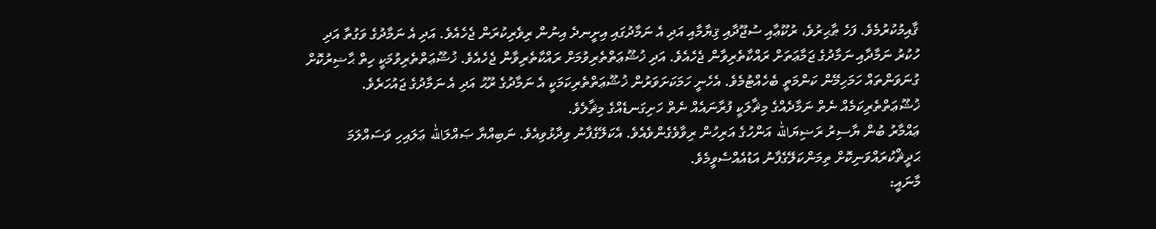ޤާއިމުކުރުމެވެ. ފަހެ ޠާޙިރުވެ، ރުކޫޢާއި ސުޖޫދާއި ޤިޔާމާއި އަދި އެ ނަމާދުގައި އިށީނދެ އިނުން ރިވެރިކުރަން ޖެހެއެވެ. އަދި އެ ނަމާދުގެ ވަގުތާ އަދި ހުކުރު ނަމާދާއި ނަމާދުގެ ޖަމާޢަތަށް ރައްކާތެރިވާން ޖެހެއެވެ. އަދި ޚުޝޫޢަތްތެރިވުމަށް ރައްކާތެރިވާން ޖެހެއެވެ. ޚުޝޫޢަތްތެރިވުމަކީ ހިތް ޙާޟިރުކޮށް ގުނަވަންތައް ހަމަހިމޭން ކަންމަތީ ބެހެއްޓުމެވެ. އެހެނީ ހަމަކަށަވަރުން ޚުޝޫޢަތްތެރިކަމަކީ އެ ނަމާދުގެ ރޫޙު އަދި އެ ނަމާދުގެ ޖައުހަރެވެ. ޚުޝޫޢަތްތެރިކަމެއް ނެތް ނަމާދެއްގެ މިޘާލަކީ ފުރާނައެއް ނެތް ހަށިގަނޑެއްގެ މިޘާލެވެ.
ޢައްމާރު ބުން ޔާސިރު ރަޟިޔަالله އަންހުގެ އަރިހުން ރިވާވެގެންވެއެވެ. އެކަލޭގެފާނު ވިދާޅުވިއެވެ. ނަބިއްޔާ ޞައްލަالله ޢަލައިހި ވަސައްލަމަ ޙަދީޘްކުރައްވަނިކޮށް ތިމަންކަލޭގެފާނު އަޑުއެއްސެވީމެވެ.
މާނައީ: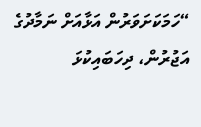“ހަމަކަށަވަރުން އަޅާއަށް ނަމާދުގެ އަޖުރުން، ދިހަބައިކުޅަ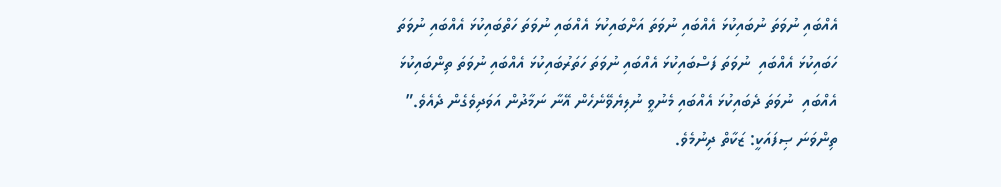އެއްބައި ނުވަތަ ނުބައިކުޅަ އެއްބައި ނުވަތަ އަށްބައިކުޅަ އެއްބައި ނުވަތަ ހަތްބައިކުޅަ އެއްބައި ނުވަތަ ހަބައިކުޅަ އެއްބައި  ނުވަތަ ފަސްބައިކުޅަ އެއްބައި ނުވަތަ ހަތަރުބައިކުޅަ އެއްބައި ނުވަތަ ތިންބައިކުޅަ އެއްބައި  ނުވަތަ ދެބައިކުޅަ އެއްބައި މެނުވީ ނުލިޔެވޭނެހެން އޭނާ ނަމާދުން އަވަދިވެގެން ދެއެވެ.”
ތިންވަނަ ޞިފައަކީ: ޒަކާތް ދިނުމެވެ.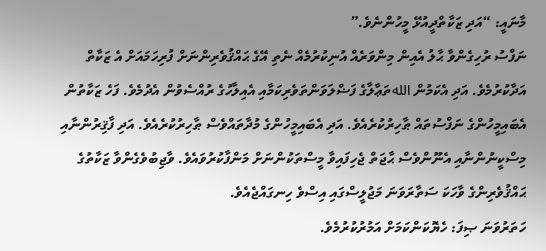މާނައީ: “އަދި ޒަކާތްދީއުޅޭ މީހުންނެވެ.”
ނަފްސު ރުހިގެންވާ ޙާލު އެއިން މިންވަރެއް އުނިކުރުމެއް ނެތި އޭގެ ޙައްޤުވެރިންނަށް ފުރިހަމައަށް އެ ޒަކާތް އަދާކުރުމެވެ. އަދި އެކަމުން اللهތަޢާލާގެ ފަޟްލަވަންތަވެރިކަމާއި އެއިލާހުގެ ރުއްސެވުން އެދުމެވެ. ފަހެ ޒަކާތުން އެބައިމީހުންގެ ނަފްސުތައް ޠާހިރުކުރެއެވެ. އަދި އެބައިމީހުންގެ މުދާތައްވެސް ޠާހިރުކުރެއެވެ. އަދި ފާޤިރުންނާއި މިސްކީނުންނާއި އެނޫންވެސް ޙާޖަތް ޖެހިފައިވާ މީސްތަކުންނަށް މަންފާކުރުވައެވެ. ވާޖިބުވެގެންވާ ޒަކާތުގެ ޙައްޤުވެރިންގެ ވާހަކަ ސަތާރަވަނަ މަޖުލީސްގައި އިސްވެ ހިނގައްޖެއެވެ.
ހަތަރުވަނަ ޞިފަ: ހެޔޮކަންކަމަށް އަމުރުކުރުމެވެ.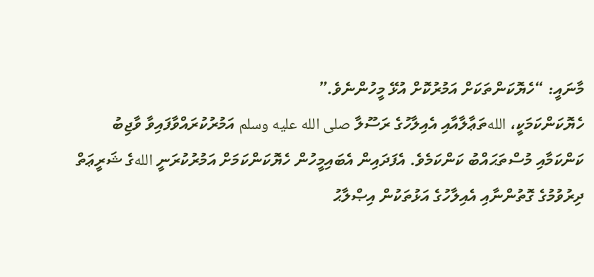މާނައީ: “ހެޔޮކަންތަކަށް އަމުރުކޮށް އުޅޭ މީހުންނެވެ.”
ހެޔޮކަންކަމަކީ، اللهތަޢާލާއާއި އެއިލާހުގެ ރަސޫލާ صلى الله عليه وسلم އަމުރުކުރައްވާފައިވާ ވާޖިބު ކަންކަމާއި މުސްތަޙައްބު ކަންކަމެވެ. އެފަދައިން އެބައިމީހުން ހެޔޮކަންކަމަށް އަމުރުކުރަނީ اللهގެ ޝަރީޢަތް ދިރުވުމުގެ ގޮތުންނާއި އެއިލާހުގެ އަޅުތަކުން އިޞްލާޙު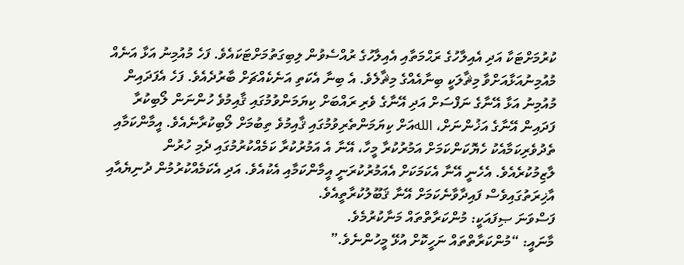ކުރުމަށްޓަކާ އަދި އެއިލާހުގެ ރަޙްމަތާއި އެއިލާހުގެ ރުއްސެވުން ލިބިގަތުމަށްޓަކައެވެ. ފަހެ މުއުމިނު އަޅާ އަނެއް މުއުމިނުއަޅާއަށްވާ މިޘާލަކީ ބިނާއެއްގެ މިޘާލެވެ. އެ ބިނާ އެކަތި އަނެކެއްޗަށް ބާރުދެއެވެ. ފަހެ އެފަދައިން މުއުމިނު އަޅާ އޭނާގެ ނަފްސަށް އަދި އޭނާގެ ވެރި ރައްބަށް ކިޔަމަންވުމުގައި ޤާއިމުވެ ހުންނަން ލޯބިކުރާ ފަދައިން އޭނާގެ އަޚުންނަށް، اللهއަށް ކިޔަމަންތެރިވުމުގައި ޤާއިމުވެ ތިބުމަށް ލޯބިކުރާނެއެވެ. އީމާންކަމާއި ތެދުވެރިކަމާއެކު ހެޔޮކަންކަމަށް އަމުރުކުރާ މީހާ، އޭނާ އެ އަމުރުކުރާ ކަމެއްކުރުމުގައި ދެމި ހުރުން ލާޒިމުކުރެއެވެ. އެހެނީ އޭނާ އެކަމަކަށް އެއަމުރުކުރަނީ އީމާންކަމާއި އެކުއެވެ. އަދި އެކަމެއްކުރުމުން ދުނިޔެއާއި އާޚިރަތުގައިވެސް ފައިދާވާނެކަމަށް އޭނާ ޤަބޫލުކުރާތީއެވެ.
ފަސްވަނަ ޞިފައަކީ: މުންކަރާތްތައް މަނާކުރުމެވެ.
މާނައީ: “މުންކަރާތްތައް ނަހީކޮށް އުޅޭ މީހުންނެވެ.”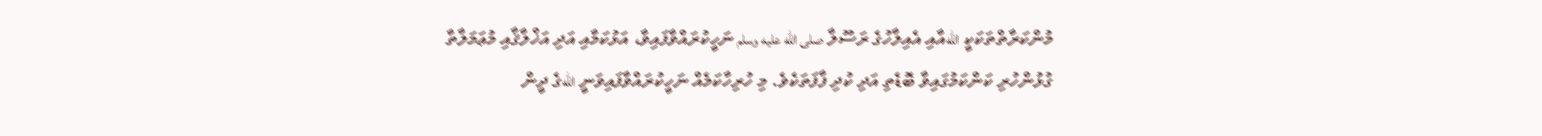މުންކަރާތްތަކަކީ اللهއާއި އެއިލާހުގެ ރަސޫލާ صلى الله عليه وسلم ނަހީކުރައްވާފައިވާ، އަޅުކަމާއި އަދި އަޚްލާޤާއި މުޢަމަލާތާ ގުޅުންހުރި ކަންކަމުގައިވާ ބޮޑެތި އަދި ކުދި ފާފަތަކެވެ. މި ހުރިހާކަމެއް ނަހީކުރައްވާފައިވަނީ اللهގެ ދީން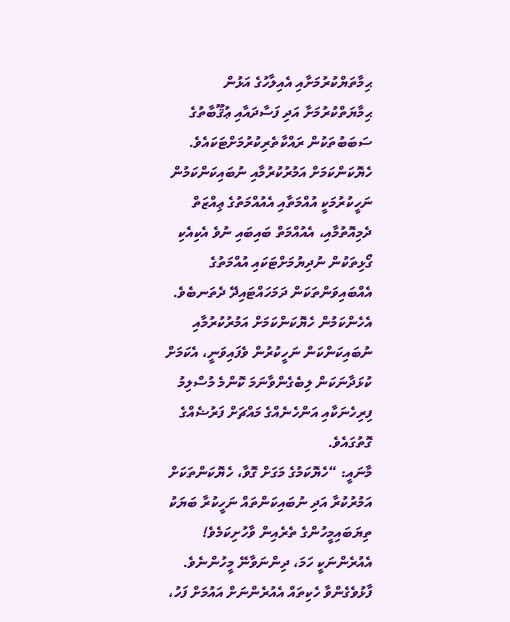ޙިމާތަޔްކުރުމަށާއި އެއިލާހުގެ އަޅުން ޙިމާޔަތްކުރުމަށާ އަދި ފަސާދައާއި ޢުޤޫބާތުގެ ސަބަބުތަކުން ރައްކާތެރިކުރުމަށްޓަކައެވެ.
ހެޔޮކަންކަމަށް އަމުރުކުރުމާއި ނުބައިކަންކަމުން ނަހީކުރުމަކީ އުއްމަތާއި އެއުއްމަތުގެ ޢިއްޒަތް ދެމިއޮތުމާއި، އެއުއްމަތް ބައިބައި ނުވެ އެކިއެކި ގޯޅިތަކުން ނުދިޔުމަށްޓަކައި އުއްމަތުގެ އެއްބައިވަންތަކަން ދަމަހައްޓައިދޭ ދެތަނބެވެ. އެހެންކަމުން ހެޔޮކަންކަމަށް އަމުރުކުރުމާއި ނުބައިކަންކަން ނަހީކުރުން ވެފައިވަނީ، އެކަމަށް ކުޅަދާނަކަން ލިބެގެންވާނަމަ ކޮންމެ މުސްލިމު ފިރިހެނަކާއި އަންހެނެއްގެ މައްޗަށް ފަރުޟެއްގެ ގޮތުގައެވެ.
މާނައީ: “ހެޔޮކަމުގެ މަގަށް ގޮވާ، ހެޔޮކަންތަކަށް އަމުރުކުރާ އަދި ނުބައިކަންތައް ނަހީކުރާ ބަޔަކު ތިޔަބައިމީހުންގެ ތެރެއިން ވާހުށިކަމެވެ! އެއުރެންނަކީ ހަމަ، ދިންނަވާނޭ މީހުންނެވެ. ފާޅުވެގެންވާ ހެކިތައް އެއުރެންނަށް އައުމަށް ފަހު،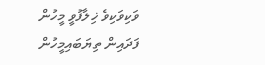ވަކިވަކިވެ ޚިލާފުވީ މީހުން ފަދައިން ތިޔަބައިމީހުން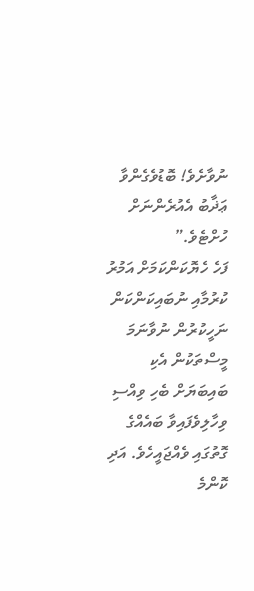ނުވާށެވެ! ބޮޑުވެގެންވާ ޢަޛާބު އެއުރެންނަށް ހުށްޓެވެ.”
ފަހެ ހެޔޮކަންކަމަށް އަމުރު ކުރުމާއި ނުބައިކަންކަން ނަހީކުރުން ނުވާނަމަ މީސްތަކުން އެކި ބައިބަޔަށް ބެހި ވިއްސި ވިހާލިވެފައިވާ ބައެއްގެ ގޮތުގައި ވެއްޖައީހެވެ. އަދި ކޮންމެ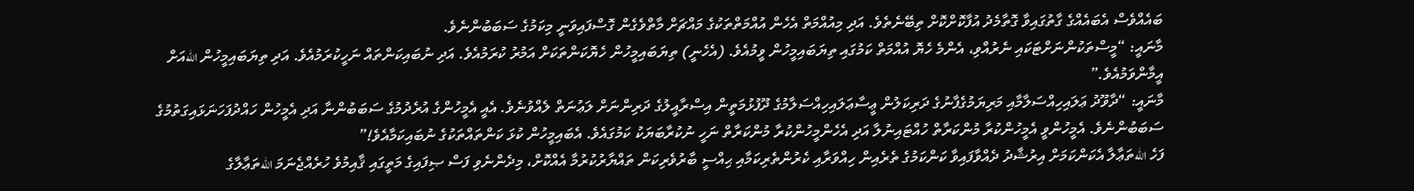ބައެއްވެސް އެބައެއްގެ ގާތުގައިވާ ގޮތާމެދު އުފާކޮށްކޮށް ތިބޭނެތެވެ. އަދި މިއުއްމަތް އެހެން އުއްމަތްތަކުގެ މައްޗަށް މާތްވެގެން ގޮސްފައިވަނީ މިކަމުގެ ސަބަބުންނެވެ.
މާނައީ: “މީސްތަކުންނަށްޓަކައި ނެރުއްވި، އެންމެ ހެޔޮ އުއްމަތް ކަމުގައި ތިޔަބައިމީހުން ވީމުއެވެ. (އެހެނީ) ތިޔަބައިމީހުން ހެޔޮކަންތަކަށް އަމުރު ކުރަމުއެވެ. އަދި ނުބައިކަންތައް ނަހީކުރަމުއެވެ. އަދި ތިޔަބައިމީހުން اللهއަށް އީމާންވަމުއެވެ.”
މާނައީ: “ދާވޫދު ޢަލައިހިއްސަލާމާއި މަރިޔަމުގެފާނުގެ ދަރިކަލުން ޢީސާޢަލައިހިއްސަލާމުގެ ދޫފުޅުމަތީން އިސްރާއީލުގެ ދަރިންނަށް ލަޢުނަތް ލެއްވުނެވެ. އެއީ އެމީހުންގެ އުރެދުމުގެ ސަބަބުންނާ އަދި އެމީހުން ހައްދުފަހަނަޅައިގަތުމުގެ ސަބަބުންނެވެ. އެމީހުންވީ އެމީހުންކުރާ މުންކަރާތް ހުއްޓައިނުލާ އަދި އެހެންމީހުންކުރާ މުންކަރާތް ނަހީ ނުކުރާބަޔަކު ކަމުގައެވެ. އެބައިމީހުން ކުޅަ ކަންތައްތަކުގެ ނުބައިކަމާއެވެ!”
ފަހެ اللهތަޢާލާ އެކަންކަމަށް އިރުޝާދު ދެއްވާފައިވާ ކަންކަމުގެ ތެރެއިން ހިއްވަރާއި ކެރުންތެރިކަމާއި ޙިއްސީ ބާރުވެރިކަން ތައްޔާރުކުރުމާ އެއްކޮށް، މިދެންނެވި ފަސް ޞިފައިގެ މަތީގައި ޤާއިމުވެ ހުރެއްޖެނަމަ اللهތަޢާލާގެ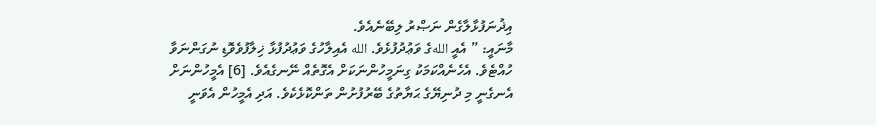އިޛުނަފުޅާލާގެން ނަޞްރު ލިބޭނެއެވެ.
މާނައީ: ” އެއީ اللهގެ ވަޢުދުފުޅެވެ. الله އެއިލާހުގެ ވަޢުދުފުޅާ ޚިލާފުވެވޮޑި ނުގަންނަވާ ހުއްޓެވެ. އެހެނެއްކަމަކު ގިނަމީހުންނަކަށް އެގޮތެއް ނޭނގެއެވެ. [6] އެމީހުންނަށް އެނގެނީ މި ދުނިޔޭގެ ޙަޔާތުގެ ބޭރުފުށުން ތަންކޮޅެކެވެ. އަދި އެމީހުން އެވަނީ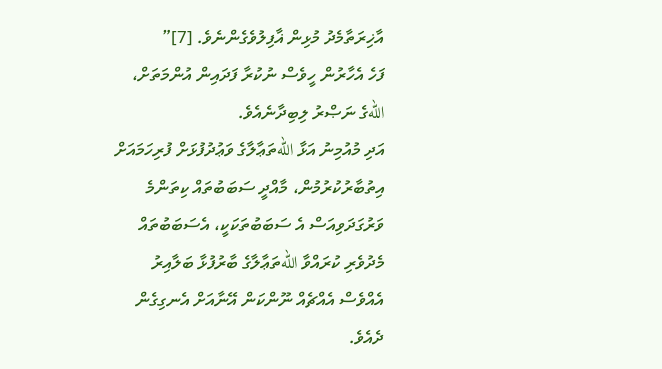އާޚިރަތާމެދު މުޅިން ޣާފިލުވެގެންނެވެ. [7]”
ފަހެ އެހާރުން ހީވެސް ނުކުރާ ފަދައިން އުންމަތަށް، اللهގެ ނަޞްރު ލިބިދާނެއެވެ.
އަދި މުއުމިނު އަޅާ اللهތަޢާލާގެ ވަޢުދުފުޅަށް ފުރިހަމައަށް އިތުބާރުކުރުމުން، މާއްދީ ސަބަބުތައް ކިތަންމެ ވަރުގަދަވިއަސް އެ ސަބަބުތަކަކީ، އެސަބަބުތައް މެދުވެރި ކުރައްވާ اللهތަޢާލާގެ ބާރުފުޅާ ބަލާއިރު އެއްވެސް އެއްޗެއް ނޫންކަން އޭނާއަށް އެނގިގެން ދެއެވެ.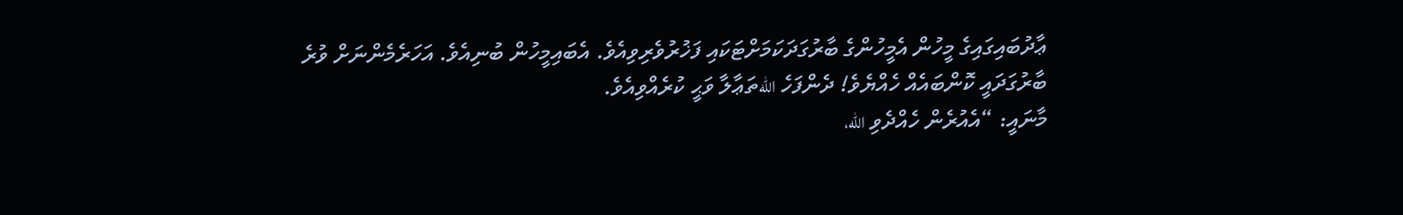ޢާދުބައިގައިގެ މީހުން އެމީހުންގެ ބާރުގަދަކަމަށްޓަކައި ފަޚުރުވެރިވިއެވެ. އެބައިމީހުން ބުނިއެވެ. އަހަރެމެންނަށް ވުރެ ބާރުގަދައީ ކޮންބައެއް ހެއްޔެވެ! ދެންފަހެ اللهތަޢާލާ ވަޙީ ކުރެއްވިއެވެ.
މާނައީ: “އެއުރެން ހެއްދެވި الله،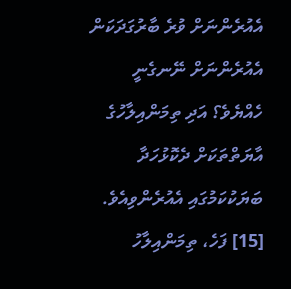އެއުރެންނަށް ވުރެ ބާރުގަދަކަން އެއުރެންނަށް ނޭނގެނީ ހެއްޔެވެ؟ އަދި ތިމަންއިލާހުގެ އާޔަތްތަކަށް ދެކޮޅުހަދާ ބަޔަކުކަމުގައި އެއުރެންވިއެވެ. [15] ފަހެ، ތިމަންއިލާހު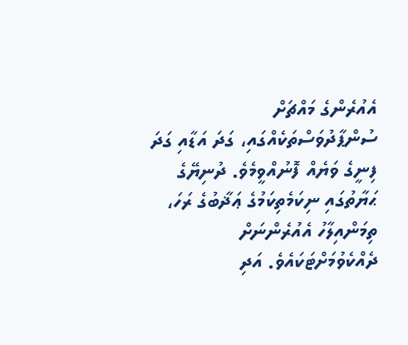އެއުރެންގެ މައްޗަށް ސުންޕާދުވަސްތަކެއްގައި، ގަދަ އަޑާއި ގަދަ ފިނީގެ ވަޔެއް ފޮނުއްވީމެވެ. ދުނިޔޭގެ ޙަޔާތުގައި ނިކަމެތިކަމުގެ ޢަޛާބުގެ ރަހަ، ތިމަންއިލާހު އެއުރެންނަށް ދެއްކެވުމަށްޓަކައެވެ. އަދި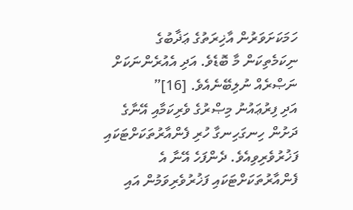ހަމަކަށަވަރުން އާޚިރަތުގެ ޢަޛާބުގެ ނިކަމެތިކަން މާ ބޮޑެވެ. އަދި އެއުރެންނަކަށް ނަޞްރެއް ނުލިބޭނެއެވެ. [16]”
އަދި ފިރުޢައުނު މިޞްރުގެ ވެރިކަމާއި އޭނާގެ ދަށުން ހިނގަހިނގާ ހުރި ފެންއާރުތަކަށްޓަކައި ފަޚުރުވެރިވިއެވެ. ދެންފަހެ އޭނާ އެ ފެންއާރުތަކަށްޓަކައި ފަޚުރުވެރިވަމުން އައި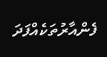ފެންއާރުތަކެއްފަދަ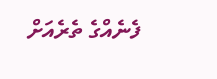ފެނެއްގެ ތެރެއަށް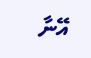އޭނާ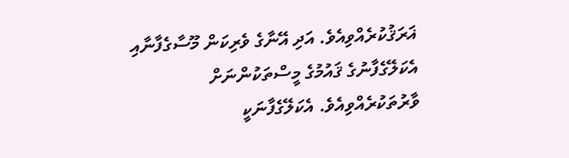ޣަރަޤުކުރެއްވިއެވެ. އަދި އޭނާގެ ވެރިކަން މޫސާގެފާނާއި އެކަލޭގެފާނުގެ ޤައުމުގެ މީސްތަކުންނަށް ވާރުތަކުރެއްވިއެވެ. އެކަލޭގެފާނަކީ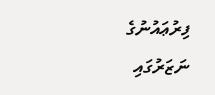ފިރުޢައުނުގެ ނަޒަރުގައި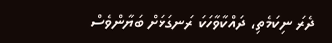ދެރަ ނިކަމެތި، ދައްކާވާހަކަ ރަނގަޅަށް ބަޔާންވެސް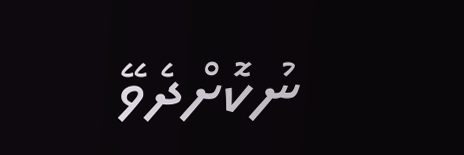ނުކޮށްދެވޭ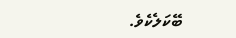ބޭކަލެކެވެ.